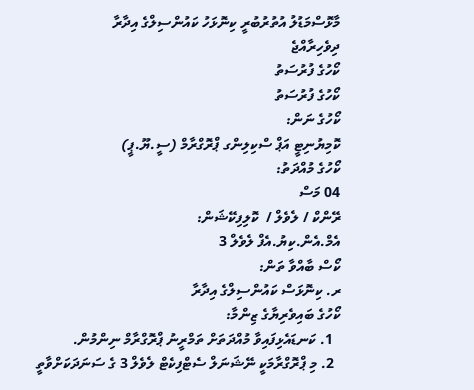މާޅޮސްމަޑުލު އުތުރުބުރީ ކިނޮޅަހު ކައުންސިލްގެ އިދާރާ
ދިވެހިރާއްޖެ
ކޯހުގެ ފުރުސަތު
ކޯހުގެ ފުރުސަތު
ކޯހުގެ ނަން:
ކޮމިޔުނިޓީ އަޕް ސްކިލިންގ ޕްރޮގްރާމް (ސީ.ޔޫ.ޕީ)
ކޯހުގެ މުއްދަތު:
04 މަސް
ރޭންކް / ލެވެލް /  ކޮލިފިކޭޝަން:
އެމް.އެން.ކިޔު.އެފް ލެވެލް 3
ކޯސް ބާއްވާ ތަން:
ރ. ކިނޮޅަސް ކައުންސިލްގެ އިދާރާ
ކޯހުގެ ބައިވެރިޔާގެ ޒިންމާ:
  1. ކަނޑައެޅިފައިވާ މުއްދަތަށް ތަމްރީނު ޕްރޮގްރާމް ނިންމުން.
  2. މި ޕްރޮގްރާމަކީ ނޭޝަނަލް ސެޓްފިކެޓް ލެވެލް 3 ގެ ސަނަދަކަށްވާތީ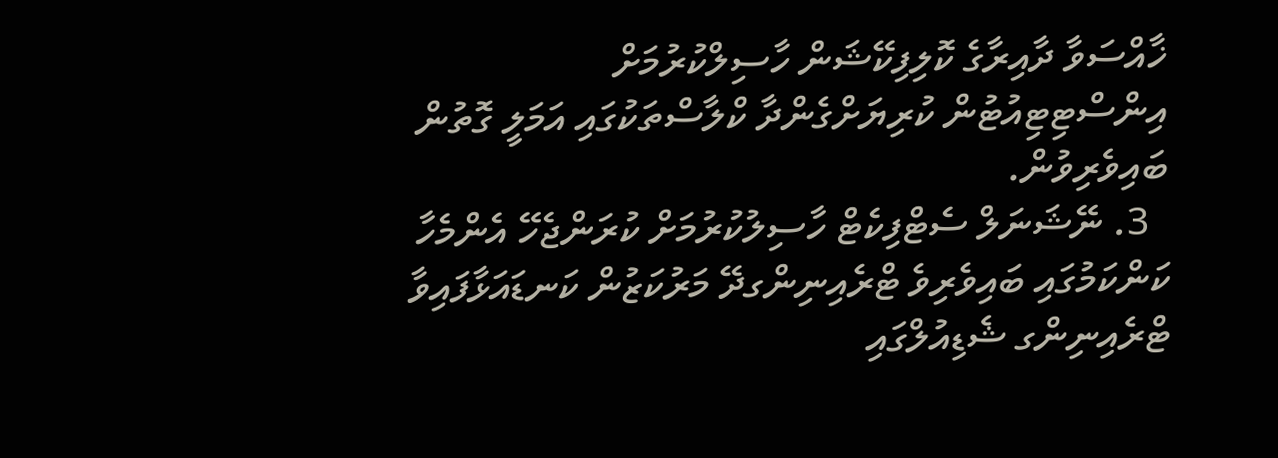ޚާއްސަވާ ދާއިރާގެ ކޮލިފިކޭޝަން ހާސިލްކުރުމަށް އިންސްޓިޓިއުޓުން ކުރިޔަށްގެންދާ ކްލާސްތަކުގައި އަމަލީ ގޮތުން ބައިވެރިވުން.
  3. ނޭޝަނަލް ސެޓްފިކެޓް ހާސިލުކުރުމަށް ކުރަންޖެހޭ އެންމެހާ ކަންކަމުގައި ބައިވެރިވެ ޓްރެއިނިންގދޭ މަރުކަޒުން ކަނޑައަޅާފައިވާ ޓްރެއިނިންގ ޝެޑިއުލްގައި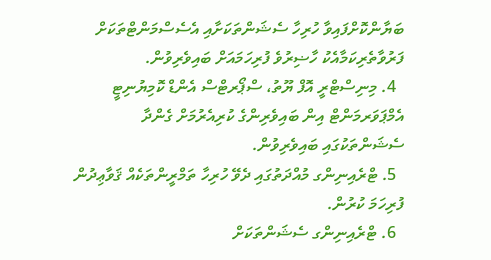ބަޔާންކޮށްފައިވާ ހުރިހާ ސެޝަންތަކަށާއި އެސެސްމަންޓްތަކަށް ފަރުވާތެރިކަމާއެކު ހާޟިރުވެ ފުރިހަމައަށް ބައިވެރިވުން.
  4. މިނިސްޓްރީ އޮފް ޔޫތު، ސްޕޯރޓްސް އެންޑް ކޮމިޔުނިޓީ އެމްޕަވަރމަންޓް އިން ބައިވެރިންގެ ކުރިއެރުމަށް ގެންދާ ސެޝަންތަކުގައި ބައިވެރިވުން.
  5. ޓްރެއިނިންގ މުއްދަތުގައި ދެވޭ ހުރިހާ ތަމްރީންތަކެއް ޤަވާޢިދުން ފުރިހަމަ ކުރުން.
  6. ޓްރެއިނިންގ ސެޝަންތަކަށް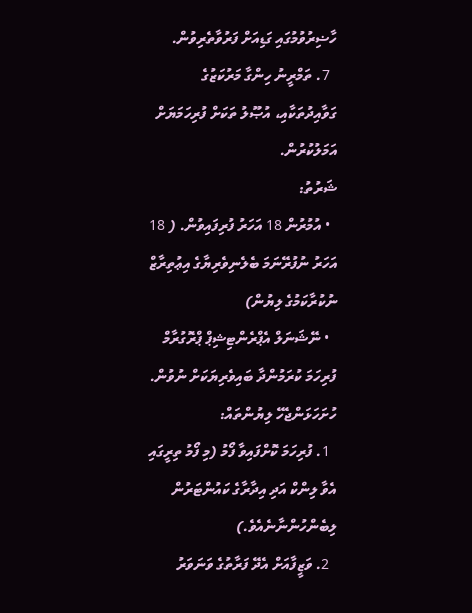ހާޟިރުވުމުގައި ގަޑިއަށް ފަރުވާތެރިވުން.
  7. ތަމްރީނު ހިންގާ މަރުކަޒުގެ ގަވާއިދުތަކާއި، އުޞޫލު ތަކަށް ފުރިހަމަޔަށް އަމަލުކުރުން.
ޝަރުތު:
  • އުމުރުން 18 އަހަރު ފުރިފައިވުން. ( 18 އަހަރު ނުފުރޭނަމަ ބެލެނިވެރިޔާގެ އިޢުތިރާޒް ނުކުރާކަމުގެ ލިޔުން)
  • ނޭޝަނަލް އެޕްރެންޓިޝިޕް ޕްރޮގުރާމް ފުރިހަމަ ކުރަމުންދާ ބައިވެރިޔަކަށް ނުވުން.
ހުށަހަޅަންޖެހޭ ލިޔުންތައް:
  1. ފުރިހަމަ ކޮށްފައިވާ ފޯމު (މި ފޯމު ތިރީގައި އެވާ ލިންކް އަދި އިދާރާގެ ކައުންޓަރުން ލިބެންހުންނާނެއެވެ.)
  2. ވަޒީފާއަށް އެދޭ ފަރާތުގެ ވަނަވަރު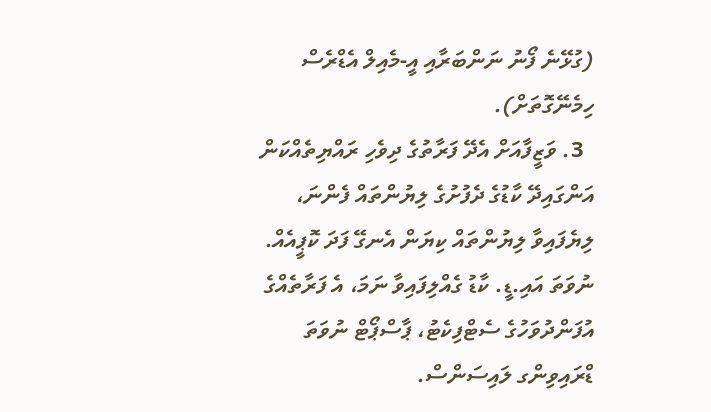(ގުޅޭނެ ފޯނު ނަންބަރާއި އީ-މެއިލް އެޑްރެސް ހިމެނޭގޮތަށް).
  3. ވަޒީފާއަށް އެދޭ ފަރާތުގެ ދިވެހި ރައްޔިތެއްކަން އަންގައިދޭ ކާޑުގެ ދެފުށުގެ ލިޔުންތައް ފެންނަ، ލިޔެފައިވާ ލިޔުންތައް ކިޔަން އެނގޭ ފަދަ ކޮޕީއެއް. ނުވަތަ އައި.ޑީ. ކާޑު ގެއްލިފައިވާ ނަމަ، އެ ފަރާތެއްގެ އުފަންދުވަހުގެ ސެޓްފިކެޓު، ޕާސްޕޯޓް ނުވަތަ ޑްރައިވިންގ ލައިސަންސް.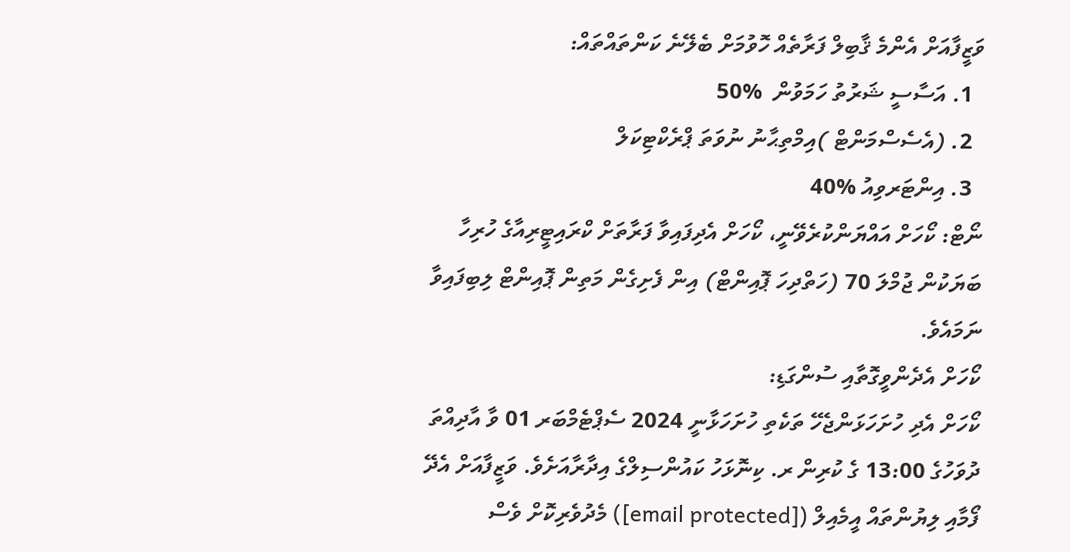ވަޒީފާއަށް އެންމެ ޤާބިލް ފަރާތެއް ހޮވުމަށް ބެލޭނެ ކަންތައްތައް:
  1. އަސާސީ ޝަރުތު ހަމަވުން  %50
  2. (އެސެސްމަންޓް )އިމްތިޙާނު ނުވަތަ ޕްރެކްޓިކަލް
  3. އިންޓަރވިއު %40
ނޯޓް: ކޯހަށް އައްޔަންކުރެވޭނީ، ކޯހަށް އެދިފައިވާ ފަރާތަށް ކްރައިޓީރިއާގެ ހުރިހާ ބަޔަކުން ޖުމްލަ 70 (ހަތްދިހަ ޕޮއިންޓް) އިން ފެށިގެން މަތިން ޕޮއިންޓް ލިބިފައިވާ ނަމައެވެ.
ކޯހަށް އެދެންވީގޮތާއި ސުންގަޑި:
ކޯހަށް އެދި ހުށަހަޅަންޖެހޭ ތަކެތި ހުށަހަޅާނީ 2024 ސެޕްޓެމްބަރ 01 ވާ އާދިއްތަ ދުވަހުގެ 13:00 ގެ ކުރިން ރ. ކިނޮޅަހު ކައުންސިލްގެ އިދާރާއަށެވެ. ވަޒީފާއަށް އެދޭ ފޯމާއި ލިޔުންތައް އީމެއިލް ([email protected]) މެދުވެރިކޮށް ވެސް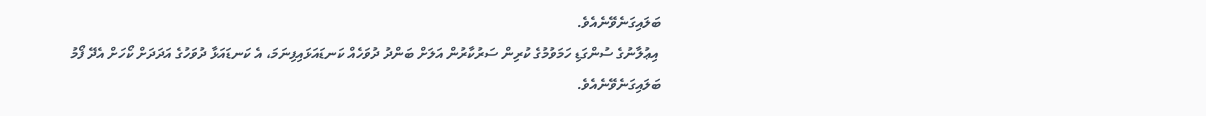ބަލައިގަނެވޭނެއެވެ.
 އިޢުލާނުގެ ސުންގަޑި ހަމަވުމުގެ ކުރިން ސަރުކާރުން އަލަށް ބަންދު ދުވަހެއް ކަނޑައަޅައިފިނަމަ، އެ ކަނޑައަޅާ ދުވަހުގެ އަދަދަށް ކޯހަށް އެދޭ ފޯމު ބަލައިގަނެވޭނެއެވެ.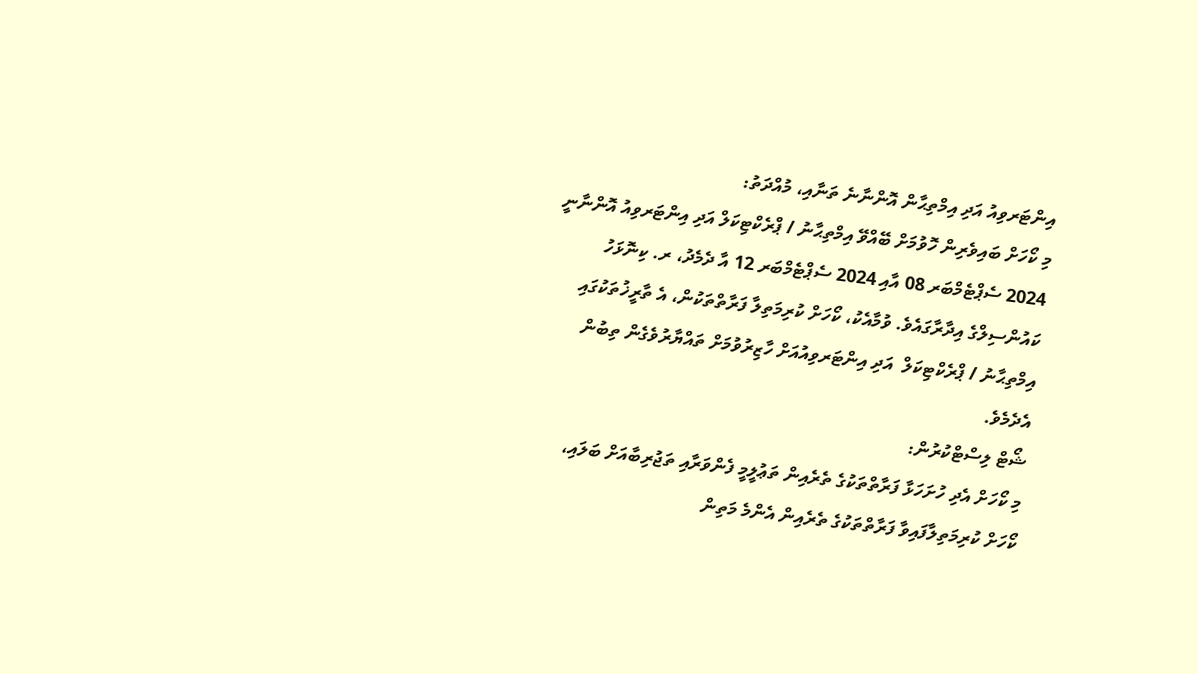އިންޓަރވިއު އަދި އިމްތިޙާން އޮންނާނެ ތަނާއި، މުއްދަތު:
މި ކޯހަށް ބައިވެރިން ހޮވުމަށް ބޭއްވޭ އިމްތިޙާނު / ޕްރެކްޓިކަލް އަދި އިންޓަރވިއު އޮންނާނީ 2024 ސެޕްޓެމްބަރ 08 އާއި 2024 ސެޕްޓެމްބަރ 12 އާ ދެމެދު، ރ. ކިނޮޅަހު ކައުންސިލްގެ އިދާރާގައެވެ. ވުމާއެކު، ކޯހަށް ކުރިމަތިލާ ފަރާތްތަކުން، އެ ތާރީޚުތަކުގައި  އިމްތިޙާނު / ޕްރެކްޓިކަލް  އަދި އިންޓަރވިއުއަށް ހާޒިރުވުމަށް ތައްޔާރުވެގެން ތިބުން އެދެމެވެ.
ޝޯޓް ލިސްޓްކުރުން:
މި ކޯހަށް އެދި ހުށަހަޅާ ފަރާތްތަކުގެ ތެރެއިން ތަޢުލީމީ ފެންވަރާއި ތަޖުރިބާއަށް ބަލައި، ކޯހަށް ކުރިމަތިލާފައިވާ ފަރާތްތަކުގެ ތެރެއިން އެންމެ މަތިން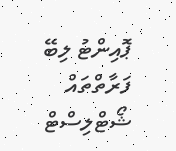ޕޮއިންޓު ލިބޭ ފަރާތްތައް ޝޯޓްލިސްޓް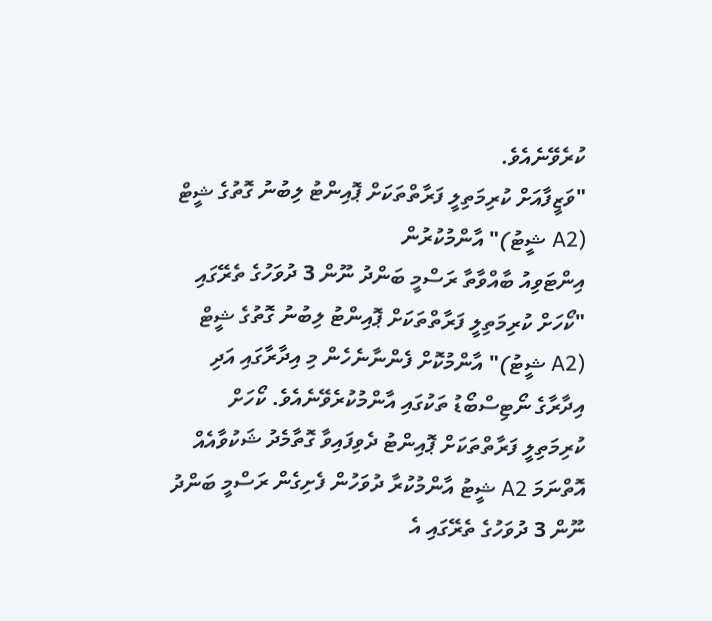ކުރެވޭނެއެވެ.
"ވަޒީފާއަށް ކުރިމަތިލީ ފަރާތްތަކަށް ޕޮއިންޓު ލިބުނު ގޮތުގެ ޝީޓް (A2 ޝީޓު)" އާންމުކުރުން
އިންޓަވިއު ބާއްވާތާ ރަސްމީ ބަންދު ނޫން 3 ދުވަހުގެ ތެރޭގައި "ކޯހަށް ކުރިމަތިލީ ފަރާތްތަކަށް ޕޮއިންޓު ލިބުނު ގޮތުގެ ޝީޓް (A2 ޝީޓު)" އާންމުކޮށް ފެންނާނެހެން މި އިދާރާގައި އަދި އިދާރާގެ ނޯޓިސްބޯޑު ތަކުގައި އާންމުކުރެވޭނެއެވެ. ކޯހަށް ކުރިމަތިލީ ފަރާތްތަކަށް ޕޮއިންޓު ދެވިފައިވާ ގޮތާމެދު ޝަކުވާއެއް އޮތްނަމަ A2 ޝީޓު އާންމުކުރާ ދުވަހުން ފެށިގެން ރަސްމީ ބަންދު ނޫން 3 ދުވަހުގެ ތެރޭގައި އެ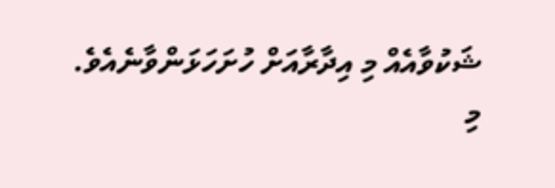ޝަކުވާއެއް މި އިދާރާއަށް ހުށަހަޅަންވާނެއެވެ.
މި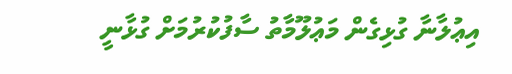އިޢުލާނާ ގުޅިގެން މަޢުލޫމާތު ސާފުކުރުމަށް ގުޅާނީ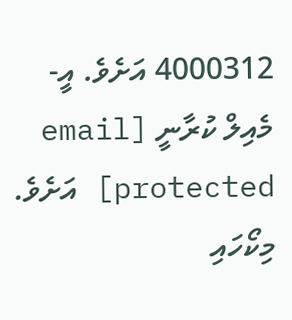4000312 އަށެވެ. އީ-މެއިލް ކުރާނީ [email protected] އަށެވެ.  މިކޯހައި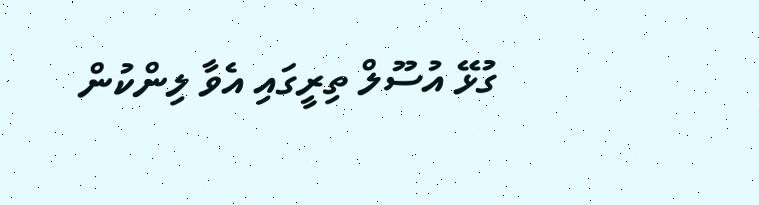ގުޅޭ އުސޫލް ތިރީގައި އެވާ ލިންކުން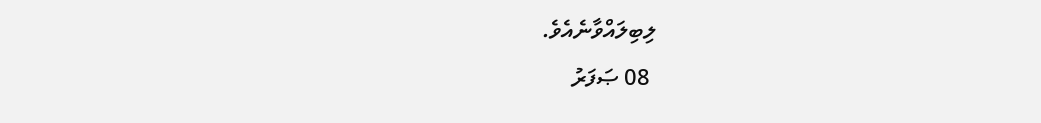ލިބިލައްވާނެއެވެ.
 08 ޞަފަރު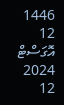1446
12 އޮގަސްޓް 2024
12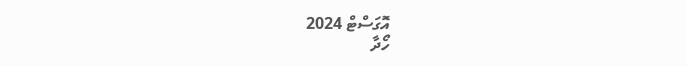އޮގަސްޓް 2024
ހޯދާ